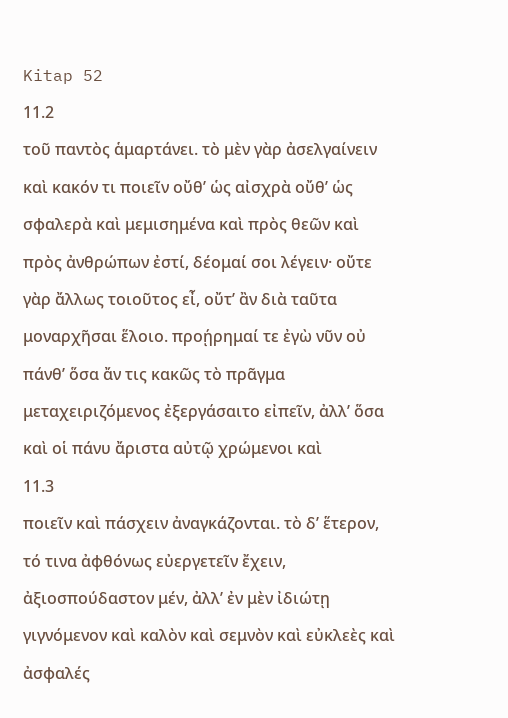Kitap 52
11.2
τοῦ παντὸς ἁμαρτάνει. τὸ μὲν γὰρ ἀσελγαίνειν καὶ κακόν τι ποιεῖν οὔθʼ ὡς αἰσχρὰ οὔθʼ ὡς σφαλερὰ καὶ μεμισημένα καὶ πρὸς θεῶν καὶ πρὸς ἀνθρώπων ἐστί, δέομαί σοι λέγειν· οὔτε γὰρ ἄλλως τοιοῦτος εἶ, οὔτʼ ἂν διὰ ταῦτα μοναρχῆσαι ἕλοιο. προῄρημαί τε ἐγὼ νῦν οὐ πάνθʼ ὅσα ἄν τις κακῶς τὸ πρᾶγμα μεταχειριζόμενος ἐξεργάσαιτο εἰπεῖν, ἀλλʼ ὅσα καὶ οἱ πάνυ ἄριστα αὐτῷ χρώμενοι καὶ
11.3
ποιεῖν καὶ πάσχειν ἀναγκάζονται. τὸ δʼ ἕτερον, τό τινα ἀφθόνως εὐεργετεῖν ἔχειν, ἀξιοσπούδαστον μέν, ἀλλʼ ἐν μὲν ἰδιώτῃ γιγνόμενον καὶ καλὸν καὶ σεμνὸν καὶ εὐκλεὲς καὶ ἀσφαλές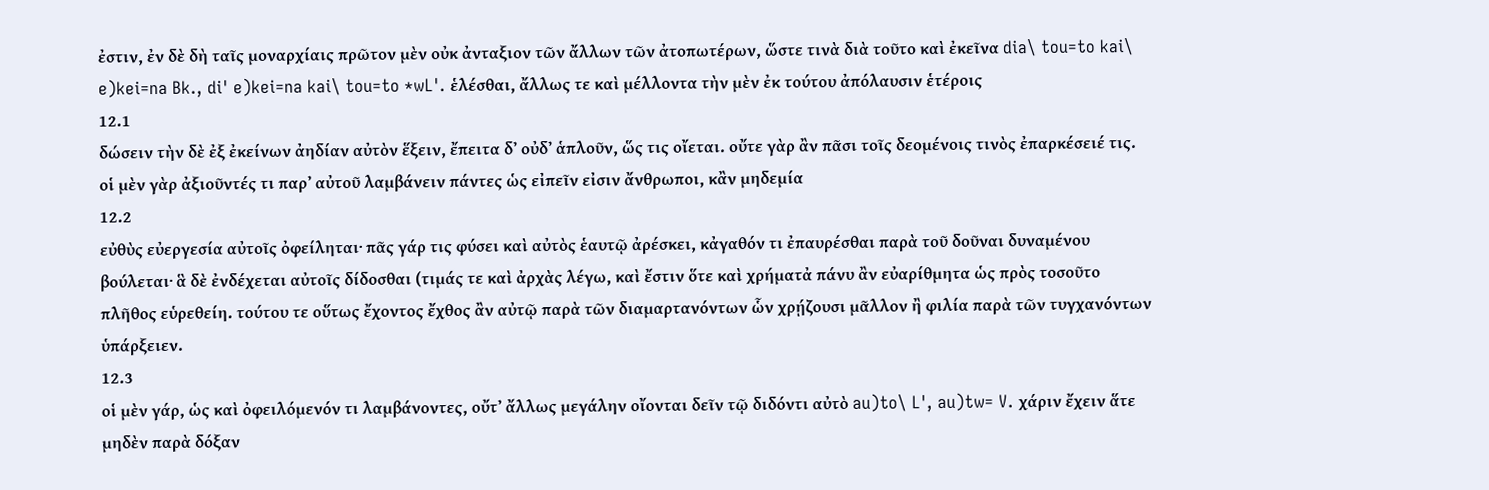ἐστιν, ἐν δὲ δὴ ταῖς μοναρχίαις πρῶτον μὲν οὐκ ἀνταξιον τῶν ἄλλων τῶν ἀτοπωτέρων, ὥστε τινὰ διὰ τοῦτο καὶ ἐκεῖνα dia\ tou=to kai\ e)kei=na Bk., di' e)kei=na kai\ tou=to *wL'. ἑλέσθαι, ἄλλως τε καὶ μέλλοντα τὴν μὲν ἐκ τούτου ἀπόλαυσιν ἑτέροις
12.1
δώσειν τὴν δὲ ἐξ ἐκείνων ἀηδίαν αὐτὸν ἕξειν, ἔπειτα δʼ οὐδʼ ἁπλοῦν, ὥς τις οἴεται. οὔτε γὰρ ἂν πᾶσι τοῖς δεομένοις τινὸς ἐπαρκέσειέ τις. οἱ μὲν γὰρ ἀξιοῦντές τι παρʼ αὐτοῦ λαμβάνειν πάντες ὡς εἰπεῖν εἰσιν ἄνθρωποι, κἂν μηδεμία
12.2
εὐθὺς εὐεργεσία αὐτοῖς ὀφείληται· πᾶς γάρ τις φύσει καὶ αὐτὸς ἑαυτῷ ἀρέσκει, κἀγαθόν τι ἐπαυρέσθαι παρὰ τοῦ δοῦναι δυναμένου βούλεται· ἃ δὲ ἐνδέχεται αὐτοῖς δίδοσθαι (τιμάς τε καὶ ἀρχὰς λέγω, καὶ ἔστιν ὅτε καὶ χρήματἀ πάνυ ἂν εὐαρίθμητα ὡς πρὸς τοσοῦτο πλῆθος εὑρεθείη. τούτου τε οὕτως ἔχοντος ἔχθος ἂν αὐτῷ παρὰ τῶν διαμαρτανόντων ὧν χρῄζουσι μᾶλλον ἢ φιλία παρὰ τῶν τυγχανόντων ὑπάρξειεν.
12.3
οἱ μὲν γάρ, ὡς καὶ ὀφειλόμενόν τι λαμβάνοντες, οὔτʼ ἄλλως μεγάλην οἴονται δεῖν τῷ διδόντι αὐτὸ au)to\ L', au)tw= V. χάριν ἔχειν ἅτε μηδὲν παρὰ δόξαν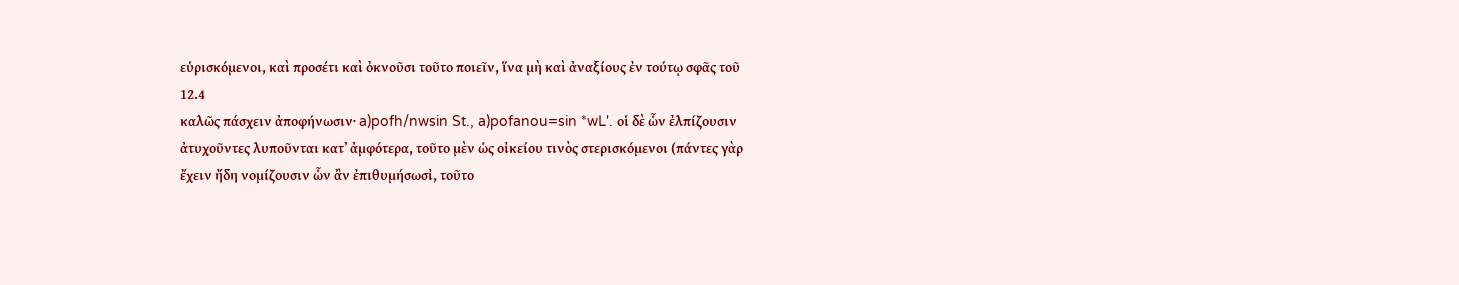εὑρισκόμενοι, καὶ προσέτι καὶ ὀκνοῦσι τοῦτο ποιεῖν, ἵνα μὴ καὶ ἀναξίους ἐν τούτῳ σφᾶς τοῦ
12.4
καλῶς πάσχειν ἀποφήνωσιν· a)pofh/nwsin St., a)pofanou=sin *wL'. οἱ δὲ ὧν ἐλπίζουσιν ἀτυχοῦντες λυποῦνται κατʼ ἀμφότερα, τοῦτο μὲν ὡς οἰκείου τινὸς στερισκόμενοι (πάντες γὰρ ἔχειν ἤδη νομίζουσιν ὧν ἂν ἐπιθυμήσωσἰ, τοῦτο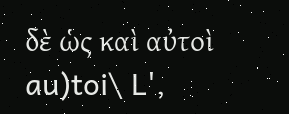δὲ ὡς καὶ αὐτοὶ au)toi\ L',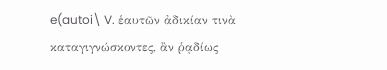e(autoi\ V. ἑαυτῶν ἀδικίαν τινὰ καταγιγνώσκοντες, ἂν ῥᾳδίως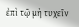ἐπὶ τῷ μὴ τυχεῖν